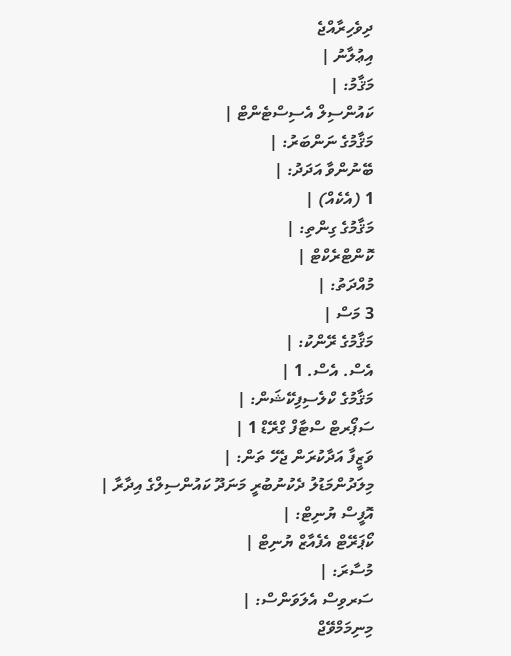ދިވެހިރާއްޖެ
އިޢުލާނު |
މަޤާމު: |
ކައުންސިލް އެސިސްޓެންޓް |
މަޤާމުގެ ނަންބަރު: |
ބޭނުންވާ އަދަދު: |
1 (އެކެއް) |
މަޤާމުގެ ގިންތި: |
ކޮންޓްރެކްޓް |
މުއްދަތު: |
3 މަސް |
މަޤާމުގެ ރޭންކު: |
އެސް. އެސް. 1 |
މަޤާމުގެ ކްލެސިފިކޭޝަން: |
ސަޕޯރޓް ސްޓާފް ގްރޭޑް 1 |
ވަޒީފާ އަދާކުރަން ޖެހޭ ތަން: |
މިލަދުންމަޑުލު ދެކުނުބުރީ މަނަދޫ ކައުންސިލްގެ އިދާރާ |
އޮފީސް ޔުނިޓް: |
ކޯޕަރޭޓް އެފެއާޒް ޔުނިޓް |
މުސާރަ: |
ސަރވިސް އެލަވަންސް: |
މިނިމަމްވޭޖް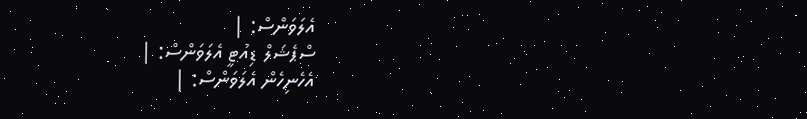އެލަވަންސް: |
ސްޕެޝަލް ޑިއުޓީ އެލަވަންސް: |
އެހެނިހެން އެލަވަންސް: |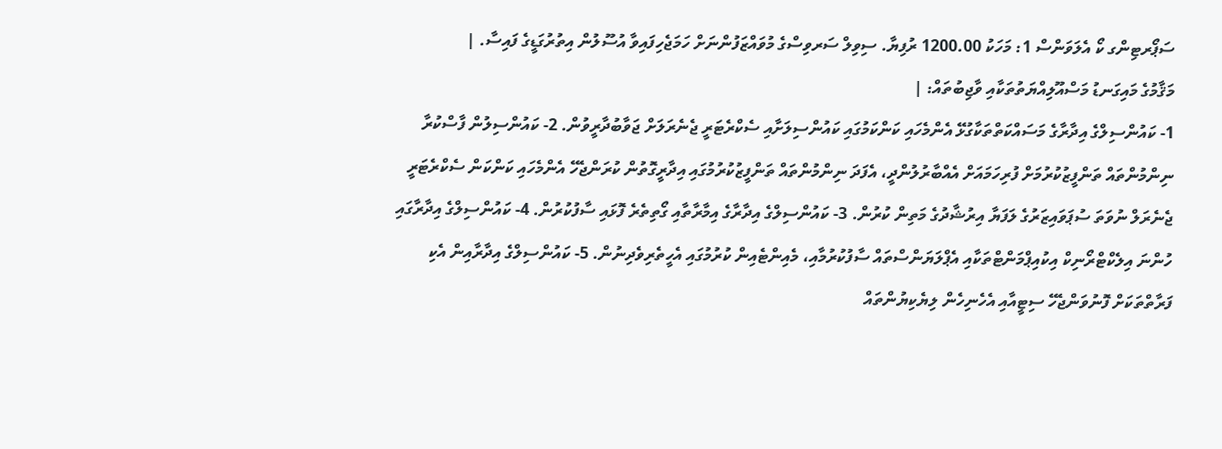ސަޕޯރޓިންގ ކޯ އެލަވަންސް 1: މަހަކު 1200.00 ރުފިޔާ. ސިވިލް ސަރވިސްގެ މުވައްޒަފުންނަށް ހަމަޖެހިފައިވާ އުސޫލުން އިތުރުގަޑީގެ ފައިސާ. |
މަޤާމުގެ މައިގަނޑު މަސްއޫލިއްޔަތުތަކާއި ވާޖިބުތައް: |
1- ކައުންސިލްގެ އިދާރާގެ މަސައްކަތްތަކާގުޅޭ އެންމެހައި ކަންކަމުގައި ކައުންސިލަށާއި ސެކްރެޓަރީ ޖެނެރަލަށް ޖަވާބުދާރީވުން. 2- ކައުންސިލުން ފާސްކުރާ ނިންމުންތައް ތަންފީޒުކުރުމަށް ފުރިހަމައަށް އެއްބާރުލުންދީ، އެފަދަ ނިންމުންތައް ތަންފީޒުކުރުމުގައި އިދާރީގޮތުން ކުރަންޖެހޭ އެންމެހައި ކަންކަން ސެކްރެޓަރީ ޖެނެރަލް ނުވަތަ ސުޕަވައިޒަރުގެ ލަފަޔާ އިރުޝާދުގެ މަތިން ކުރުން. 3- ކައުންސިލްގެ އިދާރާގެ އިމާރާތާއި ގޯތިތެރެ ފޮޅައި ސާފުކުރުން. 4- ކައުންސިލްގެ އިދާރާގައި ހުންނަ އިލެކްޓްރޯނިކް އިކުއިޕްމަންޓްތަކާއި އެޕްލަޔަންސްތައް ސާފުކުރުމާއި، މެއިންޓެއިން ކުރުމުގައި އެހީތެރިވެދިނުން. 5- ކައުންސިލްގެ އިދާރާއިން އެކި ފަރާތްތަކަށް ފޮނުވަންޖެހޭ ސިޓީއާއި އެހެނިހެން ލިޔެކިޔުންތައް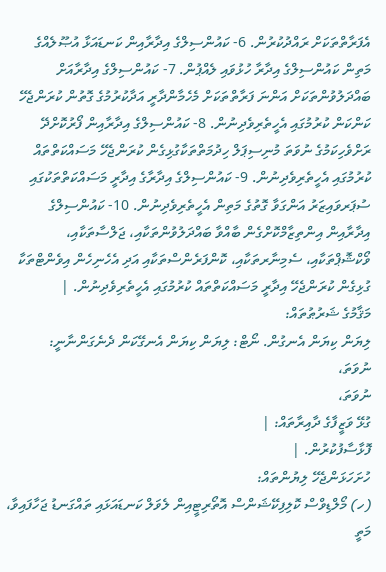އެފަރާތްތަކަށް ރައްދުކުރުން. 6- ކައުންސިލްގެ އިދާރާއިން ކަނޑައަޅާ އުޞޫލެއްގެ މަތިން ކައުންސިލްގެ އިދާރާ ހުޅުވައި ލެއްޕުން. 7- ކައުންސިލްގެ އިދާރާއަށް ބައްދަލުވުންތަކަށް އަންނަ ފަރާތްތަކަށް މެހެމާންދާރީ އަދާކުރުމުގެ ގޮތުން ކުރަންޖެހޭ ކަންކަން ކުރުމުގައި އެހީތެރިވެދިނުން. 8- ކައުންސިލްގެ އިދާރާއިން ފޯރުކޮށްދޭ ރަށްވެހިކަމުގެ ނުވަތަ މުނިސިޕަލް ހިދުމަތްތަކާގުޅިގެން ކުރަންޖެހޭ މަސައްކަތްތައް ކުރުމުގައި އެހީތެރިވެދިނުން. 9- ކައުންސިލްގެ އިދާރާގެ އިދާރީ މަސައްކަތްތަކުގައި ސުޕަރވައިޒަރު އަންގަވާ ގޮތުގެ މަތިން އެހީތެރިވެދިނުން. 10- ކައުންސިލްގެ އިދާރާއިން އިންތިޒާމްކޮށްގެން ބާއްވާ ބައްދަލުވުންތަކާއި، ޖަލްސާތަކާއި، ވޯކްޝޮޕްތަކާއި، ސެމިނާރތަކާއި، ކޮންފަރެންސްތަކާއި އަދި އެހެނިހެން އިވެންޓްތަކާ ގުޅިގެން ކުރަންޖެހޭ އިދާރީ މަސައްކަތްތައް ކުރުމުގައި އެހީތެރިވެދިނުން. |
މަޤާމުގެ ޝަރުޠުތައް:
ލިޔަން ކިޔަން އެނގުން. ނޯޓް: ލިޔަން ކިޔަން އެނގޭކަން ދެނެގަންނާނީ:
ނުވަތަ،
ނުވަތަ،
ގުޅޭ ވަޒީފާގެ ދާއިރާތައް: |
ފޮޅާސާފުކުރުން. |
ހުށަހަޅަންޖެހޭ ލިޔުންތައް:
(ހ) މޯލްޑިވްސް ކޮލިފިކޭޝަންސް އޮތޯރިޓީއިން ލެވަލް ކަނޑައަޅައި ތައްގަނޑު ޖަހާފައިވާ، މަތީ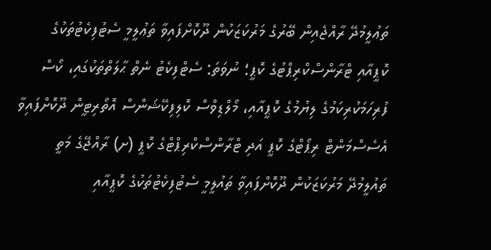ތަޢުލީމުދޭ ރާއްޖެއިން ބޭރުގެ މަރުކަޒަކުން ދޫކޮށްފައިވާ ތަޢުލީމީ ސެޓުފިކެޓުތަކުގެ ކޮޕީއާއި ޓްރާންސްކްރިޕްޓުގެ ކޮޕީ؛ ނުވަތަ: ސެޓްފިކެޓު ނެތް ޙާލަތްތަކުގައި، ކޯސް ފުރިހަމަކުރިކަމުގެ ލިޔުމުގެ ކޮޕީއާއި، މޯލްޑިވްސް ކޮލިފިކޭޝަންސް އޮތޯރިޓީން ދޫކޮށްފައިވާ އެސެސްމަންޓް ރިޕޯޓްގެ ކޮޕީ އަދި ޓްރާންސްކްރިޕްޓްގެ ކޮޕީ (ށ) ރާއްޖޭގެ މަތީ ތައުލީމުދޭ މަރުކަޒަކުން ދޫކޮށްފައިވާ ތައުލީމީ ސެޓުފިކެޓުތަކުގެ ކޮޕީއާއި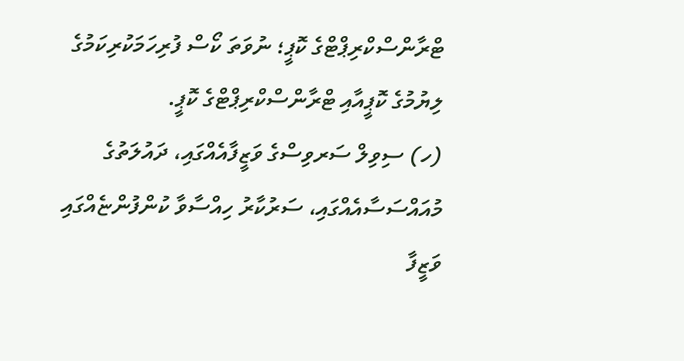ޓްރާންސްކްރިޕްޓްގެ ކޮޕީ؛ ނުވަތަ ކޯސް ފުރިހަމަކުރިކަމުގެ ލިޔުމުގެ ކޮޕީއާއި ޓްރާންސްކްރިޕްޓްގެ ކޮޕީ.
(ހ) ސިވިލް ސަރވިސްގެ ވަޒީފާއެއްގައި، ދައުލަތުގެ މުއައްސަސާއެއްގައި، ސަރުކާރު ހިއްސާވާ ކުންފުންޏެއްގައި ވަޒީފާ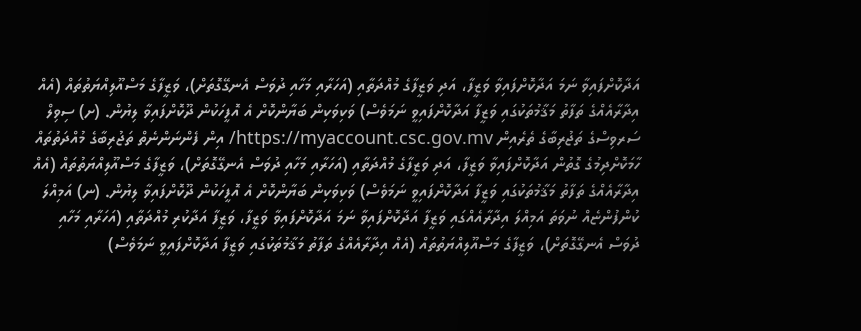އަދާކޮށްފައިވާ ނަމަ އަދާކޮށްފައިވާ ވަޒީފާ، އަދި ވަޒީފާގެ މުއްދަތާއި (އަހަރާއި މަހާއި ދުވަސް އެނގޭގޮތަށް)، ވަޒީފާގެ މަސްއޫލިއްޔަތުތައް (އެއް އިދާރާއެއްގެ ތަފާތު މަޤާމުތަކުގައި ވަޒީފާ އަދާކޮށްފައިވީ ނަމަވެސް) ވަކިވަކިން ބަޔާންކޮށް އެ އޮފީހަކުން ދޫކޮށްފައިވާ ލިޔުން. (ށ) ސިވިލް ސަރވިސްގެ ތަޖުރިބާގެ ތެރެއިން https://myaccount.csc.gov.mv/ އިން ފެންނަންނެތް ތަޖުރިބާގެ މުއްދަތުތައް ހާމަކޮށްދިމުގެ ގޮތުން އަދާކޮށްފައިވާ ވަޒީފާ، އަދި ވަޒީފާގެ މުއްދަތާއި (އަހަރާއި މަހާއި ދުވަސް އެނގޭގޮތަށް)، ވަޒީފާގެ މަސްއޫލިއްޔަތުތައް (އެއް އިދާރާއެއްގެ ތަފާތު މަޤާމުތަކުގައި ވަޒީފާ އަދާކޮށްފައިވީ ނަމަވެސް) ވަކިވަކިން ބަޔާންކޮށް އެ އޮފީހަކުން ދޫކޮށްފައިވާ ލިޔުން. (ނ) އަމިއްލަ ކުންފުންޏެއް ނުވަތަ އަމިއްލަ އިދާރާއެއްގައި ވަޒީފާ އަދާކޮށްފައިވާ ނަމަ އަދާކޮށްފައިވާ ވަޒީފާ، ވަޒީފާ އަދާކުރި މުއްދަތާއި (އަހަރާއި މަހާއި ދުވަސް އެނގޭގޮތަށް)، ވަޒީފާގެ މަސްއޫލިއްޔަތުތައް (އެއް އިދާރާއެއްގެ ތަފާތު މަޤާމުތަކުގައި ވަޒީފާ އަދާކޮށްފައިވީ ނަމަވެސް)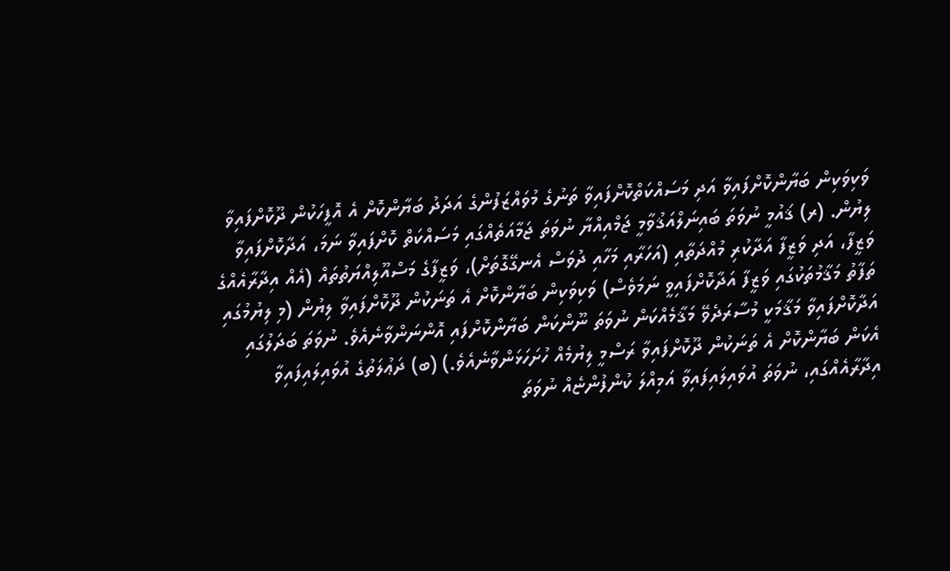ވަކިވަކިން ބަޔާންކޮށްފައިވާ އަދި މަސައްކަތްކޮށްފައިވާ ތަނުގެ މުވައްޒަފުންގެ އަދަދު ބަޔާންކޮށް އެ އޮފީހަކުން ދޫކޮށްފައިވާ ލިޔުން. (ރ) ޤައުމީ ނުވަތަ ބައިނަލްއަޤުވާމީ ޖަމްއިއްޔާ ނުވަތަ ޖަމާއަތެއްގައި މަސައްކަތް ކޮށްފައިވާ ނަމަ، އަދާކޮށްފައިވާ ވަޒީފާ، އަދި ވަޒީފާ އަދާކުރި މުއްދަތާއި (އަހަރާއި މަހާއި ދުވަސް އެނގޭގޮތަށް)، ވަޒީފާގެ މަސްއޫލިއްޔަތުތައް (އެއް އިދާރާއެއްގެ ތަފާތު މަޤާމުތަކުގައި ވަޒީފާ އަދާކޮށްފައިވީ ނަމަވެސް) ވަކިވަކިން ބަޔާންކޮށް އެ ތަނަކުން ދޫކޮށްފައިވާ ލިޔުން (މި ލިޔުމުގައި އަދާކޮށްފައިވާ މަޤާމަކީ މުސާރަދެވޭ މަޤާމެއްކަން ނުވަތަ ނޫންކަން ބަޔާންކޮށްފައި އޮންނަންވާނެއެވެ. ނުވަތަ ބަދަލުގައި އެކަން ބަޔާންކޮށް އެ ތަނަކުން ދޫކޮށްފައިވާ ރަސްމީ ލިޔުމެއް ހުށަހަޅަންވާނެއެވެ.) (ބ) ދަޢުލަތުގެ އުވައިލައިފައިވާ އިދާރާއެއްގައި، ނުވަތަ އުވައިލައިފައިވާ އަމިއްލަ ކުންފުންޏެއް ނުވަތަ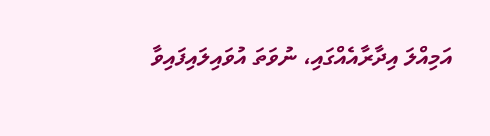އަމިއްލަ އިދާރާއެއްގައި، ނުވަތަ އުވައިލައިފައިވާ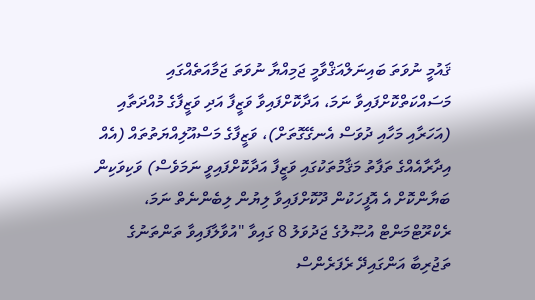ޤައުމީ ނުވަތަ ބައިނަލްއަޤްވާމީ ޖަމިއްޔާ ނުވަތަ ޖަމާއަތެއްގައި މަސައްކަތްކޮށްފައިވާ ނަމަ، އަދާކޮށްފައިވާ ވަޒީފާ އަދި ވަޒީފާގެ މުއްދަތާއި (އަހަރާއި މަހާއި ދުވަސް އެނގޭގޮތަށް)، ވަޒީފާގެ މަސްއޫލިއްޔަތުތައް (އެއް އިދާރާއެއްގެ ތަފާތު މަޤާމުތަކުގައި ވަޒީފާ އަދާކޮށްފައިވީ ނަމަވެސް) ވަކިވަކިން ބަޔާންކޮށް އެ އޮފީހަކުން ދޫކޮށްފައިވާ ލިޔުން ލިބެންނެތް ނަމަ، ރެކްރޫޓްމަންޓް އުޞޫލުގެ ޖަދުވަލު 8 ގައިވާ "އުވާލާފައިވާ ތަންތަނުގެ ތަޖުރިބާ އަންގައިދޭ ރެފަރެންސް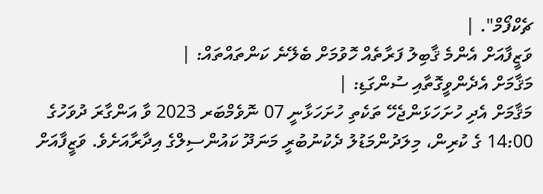ޗެކްފޯމް". |
ވަޒީފާއަށް އެންމެ ޤާބިލު ފަރާތެއް ހޮވުމަށް ބެލޭނެ ކަންތައްތައް: |
މަޤާމަށް އެދެންވީގޮތާއި ސުންގަޑި: |
މަޤާމަށް އެދި ހުށަހަޅަންޖެހޭ ތަކެތި ހުށަހަޅާނީ 07 ނޮވެމްބަރ 2023 ވާ އަންގާރަ ދުވަހުގެ 14:00 ގެ ކުރިން، މިލަދުންމަޑުލު ދެކުނުބުރީ މަނަދޫ ކައުންސިލްގެ އިދާރާއަށެވެ. ވަޒީފާއަށް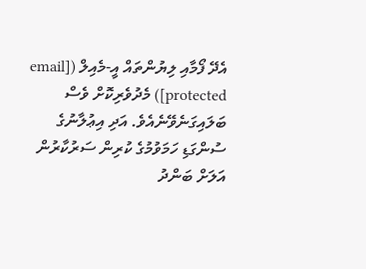އެދޭ ފޯމާއި ލިޔުންތައް އީ-މެއިލް ([email protected]) މެދުވެރިކޮށް ވެސް ބަލައިގަނެވޭނެއެވެ. އަދި އިޢުލާނުގެ ސުންގަޑި ހަމަވުމުގެ ކުރިން ސަރުކާރުން އަލަށް ބަންދު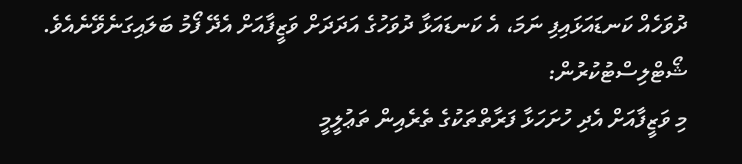ދުވަހެއް ކަނޑައަޅައިފި ނަމަ، އެ ކަނޑައަޅާ ދުވަހުގެ އަދަދަށް ވަޒީފާއަށް އެދޭ ފޯމު ބަލައިގަނެވޭނެއެވެ.
ޝޯޓްލިސްޓުކުރުން:
މި ވަޒީފާއަށް އެދި ހުށަހަޅާ ފަރާތްތަކުގެ ތެރެއިން ތަޢުލީމީ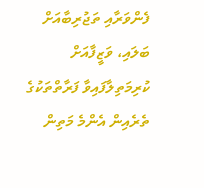ފެންވަރާއި ތަޖުރިބާއަށް ބަލައި، ވަޒީފާއަށް ކުރިމަތިލާފައިވާ ފަރާތްތަކުގެ ތެރެއިން އެންމެ މަތިން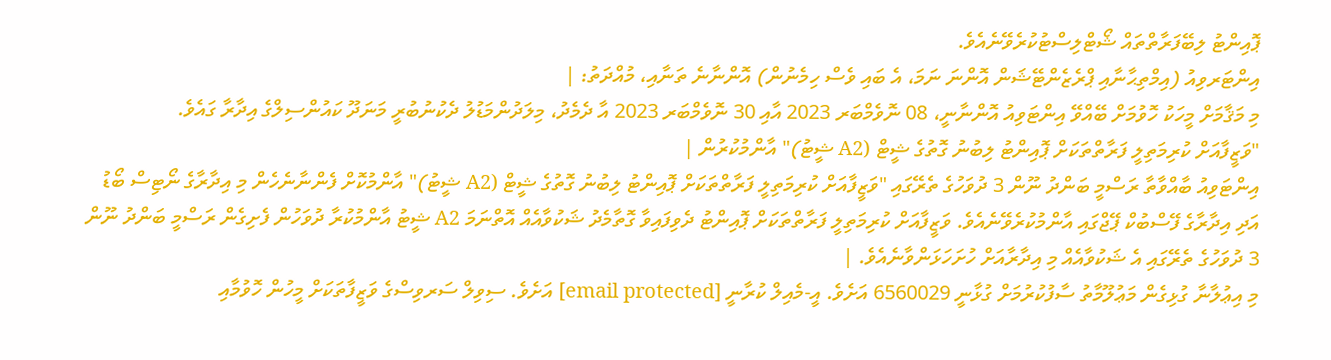ޕޮއިންޓު ލިބޭފަރާތްތައް ޝޯޓްލިސްޓުކުރެވޭނެއެވެ.
އިންޓަރވިއު (އިމްތިޙާނާއި ޕްރެޒެންޓޭޝަން އޮންނަ ނަމަ، އެ ބައި ވެސް ހިމެނުން) އޮންނާނެ ތަނާއި، މުއްދަތު: |
މި މަޤާމަށް މީހަކު ހޮވުމަށް ބޭއްވޭ އިންޓަވިއު އޮންނާނީ، 08 ނޮވެމްބަރ 2023 އާއި 30 ނޮވެމްބަރ 2023 އާ ދެމެދު، މިލަދުންމަޑުލު ދެކުނުބުރީ މަނަދޫ ކައުންސިލްގެ އިދާރާ ގައެވެ.
"ވަޒީފާއަށް ކުރިމަތިލީ ފަރާތްތަކަށް ޕޮއިންޓު ލިބުނު ގޮތުގެ ޝީޓް (A2 ޝީޓު)" އާންމުކުރުން |
އިންޓަވިއު ބާއްވާތާ ރަސްމީ ބަންދު ނޫން 3 ދުވަހުގެ ތެރޭގައި "ވަޒީފާއަށް ކުރިމަތިލީ ފަރާތްތަކަށް ޕޮއިންޓު ލިބުނު ގޮތުގެ ޝީޓް (A2 ޝީޓު)" އާންމުކޮށް ފެންނާނެހެން މި އިދާރާގެ ނޯޓިސް ބޯޑު އަދި އިދާރާގެ ފޭސްބުކް ޕޭޖްގައި އާންމުކުރެވޭނެއެވެ. ވަޒީފާއަށް ކުރިމަތިލީ ފަރާތްތަކަށް ޕޮއިންޓު ދެވިފައިވާ ގޮތާމެދު ޝަކުވާއެއް އޮތްނަމަ A2 ޝީޓު އާންމުކުރާ ދުވަހުން ފެށިގެން ރަސްމީ ބަންދު ނޫން 3 ދުވަހުގެ ތެރޭގައި އެ ޝަކުވާއެއް މި އިދާރާއަށް ހުށަހަޅަންވާނެއެވެ. |
މި އިޢުލާނާ ގުޅިގެން މަޢުލޫމާތު ސާފުކުރުމަށް ގުޅާނީ 6560029 އަށެވެ. އީ-މެއިލް ކުރާނީ [email protected] އަށެވެ. ސިވިލް ސަރވިސްގެ ވަޒީފާތަކަށް މީހުން ހޮވުމާއި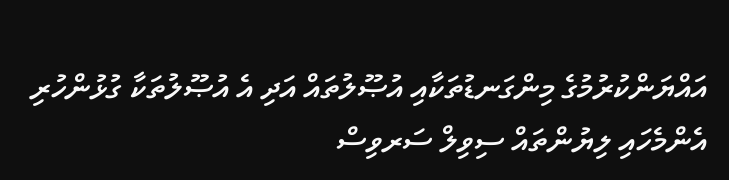އައްޔަންކުރުމުގެ މިންގަނޑުތަކާއި އުޞޫލުތައް އަދި އެ އުޞޫލުތަކާ ގުޅުންހުރި އެންމެހައި ލިޔުންތައް ސިވިލް ސަރވިސް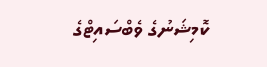ކޮމިޝަނުގެ ވެބްސައިޓްގެ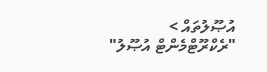އުޞޫލުތައް > "ރެކްރޫޓްމެންޓް އުޞޫލު"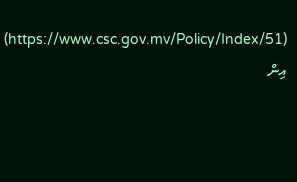(https://www.csc.gov.mv/Policy/Index/51) އިން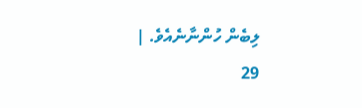ލިބެން ހުންނާނެއެވެ. |
29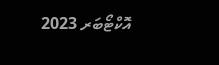އޮކްޓޯބަރ 2023